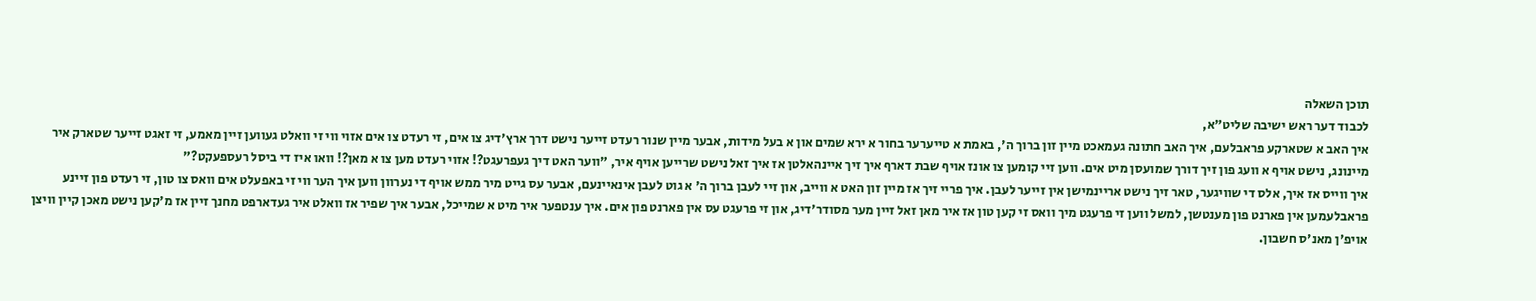תוכן השאלה
לכבוד דער ראש ישיבה שליט"א,
איך האב א שטארקע פראבלעם, איך האב חתונה געמאכט מיין זון ברוך ה', באמת א טייערער בחור א ירא שמים און א בעל מידות, אבער מיין שנור רעדט זייער נישט דרך ארץ'דיג צו אים, זי רעדט צו אים אזוי ווי זי וואלט געווען זיין מאמע, זי זאגט זייער שטארק איר מיינונג, נישט אויף א וועג פון זיך דורך שמועסן מיט אים. ווען זיי קומען צו אונז אויף שבת דארף איך זיך איינהאלטן אז איך זאל נישט שרייען אויף איר, "ווער האט דיך געפרעגט?! אזוי רעדט מען צו א מאן?! וואו איז די ביסל רעספעקט?"
איך ווייס אז איך, אלס די שוויגער, טאר זיך נישט אריינמישן אין זייער לעבן. איך פריי זיך אז מיין זון האט א ווייב, און זיי לעבן ברוך ה' א גוט לעבן אינאיינעם, אבער עס גייט מיר ממש אויף די נערוון ווען איך הער ווי זי באפעלט אים וואס צו טון, זי רעדט פון זיינע פראבלעמען אין פארנט פון מענטשן, למשל ווען זי פרעגט מיך וואס זי קען טון אז איר מאן זאל זיין מער מסודר'דיג, און זי פרעגט עס אין פארנט פון אים. איך ענטפער איר מיט א שמייכל, אבער איך שפיר אז וואלט איר געדארפט מחנך זיין אז מ'קען נישט מאכן קיין וויצן אויפ'ן מאנ'ס חשבון.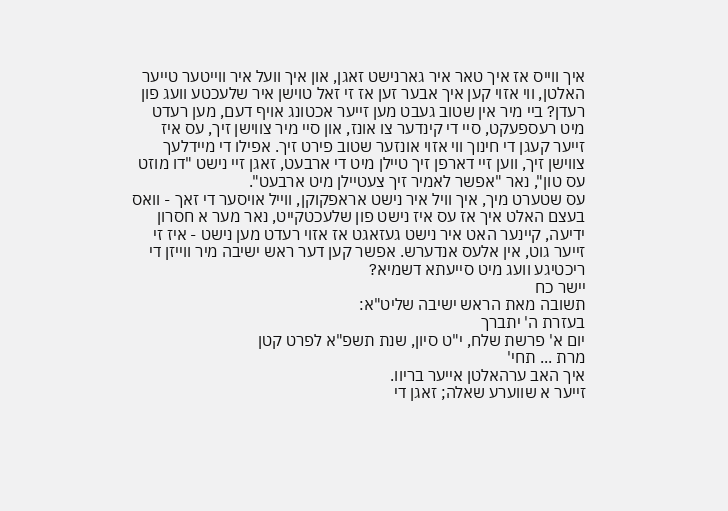איך ווייס אז איך טאר איר גארנישט זאגן, און איך וועל איר ווייטער טייער האלטן, ווי אזוי קען איך אבער זען אז זי זאל טוישן איר שלעכטע וועג פון רעדן? ביי מיר אין שטוב געבט מען זייער אכטונג אויף דעם, מען רעדט מיט רעספעקט, סיי די קינדער צו אונז, און סיי מיר צווישן זיך, עס איז זייער קעגן די חינוך ווי אזוי אונזער שטוב פירט זיך. אפילו די מיידלעך צווישן זיך, ווען זיי דארפן זיך טיילן מיט די ארבעט, זאגן זיי נישט "דו מוזט עס טון", נאר "אפשר לאמיר זיך צעטיילן מיט ארבעט".
עס שטערט מיך, איך וויל איר נישט אראפקוקן, ווייל אויסער די זאך - וואס בעצם האלט איך אז עס איז נישט פון שלעכטקייט, נאר מער א חסרון ידיעה, קיינער האט איר נישט געזאגט אז אזוי רעדט מען נישט - איז זי זייער גוט, אין אלעס אנדערש. אפשר קען דער ראש ישיבה מיר ווייזן די ריכטיגע וועג מיט סייעתא דשמיא?
יישר כח
תשובה מאת הראש ישיבה שליט"א:
בעזרת ה' יתברך
יום א' פרשת שלח, י"ט סיון, שנת תשפ"א לפרט קטן
מרת ... תחי'
איך האב ערהאלטן אייער בריוו.
זייער א שווערע שאלה; זאגן די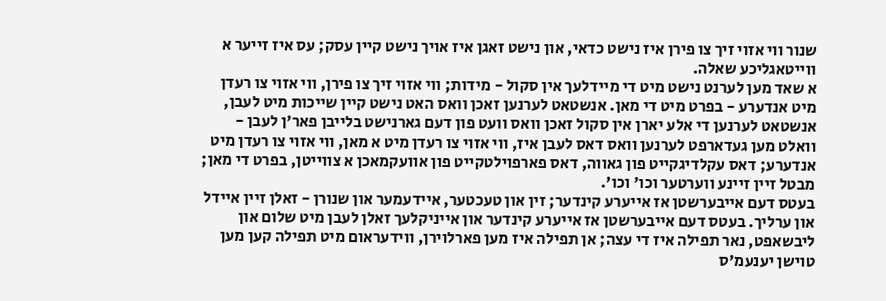שנור ווי אזוי זיך צו פירן איז נישט כדאי, און נישט זאגן איז אויך נישט קיין עסק; עס איז זייער א ווייטאגליכע שאלה.
א שאד מען לערנט נישט מיט די מיידלעך אין סקול - מידות; ווי אזוי זיך צו פירן, ווי אזוי צו רעדן מיט אנדערע - בפרט מיט די מאן. אנשטאט לערנען זאכן וואס האט נישט קיין שייכות מיט לעבן, אנשטאט לערנען די אלע יארן אין סקול זאכן וואס וועט פון דעם גארנישט בלייבן פאר'ן לעבן - וואלט מען געדארפט לערנען וואס דאס לעבן איז, ווי אזוי צו רעדן מיט א מאן, ווי אזוי צו רעדן מיט אנדערע; דאס עקלדיגקייט פון גאווה, דאס פארפוילטקייט פון אוועקמאכן א צווייטן, בפרט די מאן; מבטל זיין זיינע ווערטער וכו' וכו'.
בעטס דעם אייבערשטן אז אייערע קינדער; זין און טעכטער, איידעמער און שנורן - זאלן זיין איידל און ערליך. בעטס דעם אייבערשטן אז אייערע קינדער און אייניקלעך זאלן לעבן מיט שלום און ליבשאפט, נאר תפילה איז די עצה; אן תפילה איז מען פארלוירן, ווידעראום מיט תפילה קען מען טוישן יענעמ'ס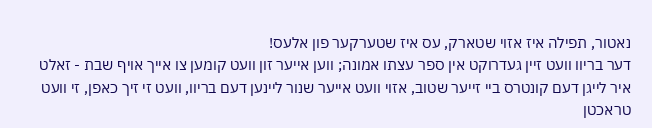נאטור, תפילה איז אזוי שטארק, עס איז שטערקער פון אלעס!
דער בריוו וועט זיין געדרוקט אין ספר עצתו אמונה; ווען אייער זון וועט קומען צו אייך אויף שבת - זאלט איר לייגן דעם קונטרס ביי זייער שטוב, אזוי וועט אייער שנור ליינען דעם בריוו, וועט זי זיך כאפן, זי וועט טראכטן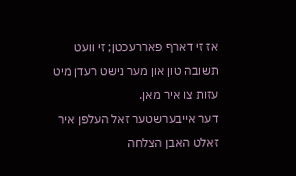אז זי דארף פאררעכטן; זי וועט תשובה טון און מער נישט רעדן מיט עזות צו איר מאן.
דער אייבערשטער זאל העלפן איר זאלט האבן הצלחה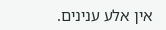אין אלע ענינים.